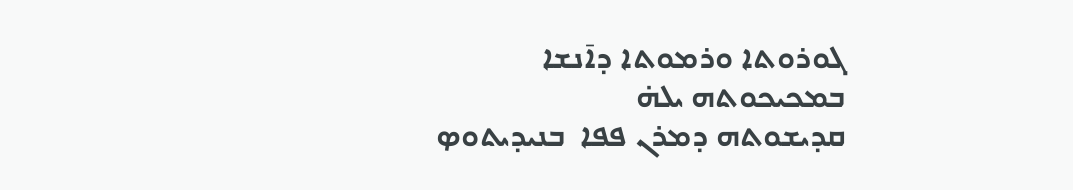ܓܘܪܘܬܐ ܘܪܡܘܬܐ ܕܐ̄ܢܫܐ ܒܡܟܝܟܘܬܗ ܝܠܗ̇
ܩܕܝܫܘܬܗ ܕܡܪܢ ܦܦܐ  ܒܢܝܕܝܬܘܤ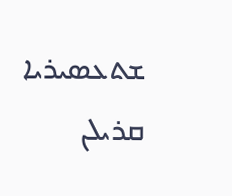ܫܬܥܣܝܪܝܐ
ܩܪܝܠܢ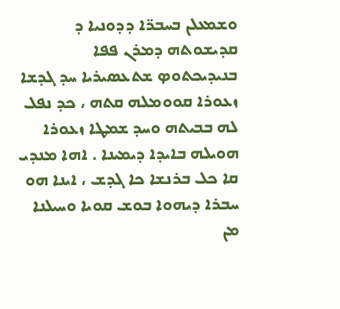ܘܫܡܥܠܢ ܒܚܒܪ̈ܐ ܕܕܘܢܝܐ ܕ ܩܕܝܫܘܬܗ ܕܡܪܢ ܦܦܐ  ܒܢܝܕܝܟܬܘܤ ܫܬܥܣܝܪܝܐ ܚܕ ܓܕܫܐ ܙܥܘܪܐ ܩܘܘܡܠܗ ܩܬܗ ، ܟܕ ܢܦܠ ܠܗ ܒܒܝܬܗ ܘܚܕ ܫܡܛܐ ܙܥܘܪܐ ܗܘܝܠܗ ܒܐܝܕܐ ܕܝܡܝܢܐ . ܐܗܐ ܡܢܕܝ ܩܐ ܟܠ ܒܪܢܫܐ ܟܐ ܓܕܫ ، ܐܝܢܐ ܗܘ ܚܒܪܐ ܕܝܗܘܐ ܒܘܫ ܩܘܝܐ ܘܚܝܠܢܐ ܡܢ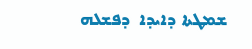ܫܡܛܬܐ ܕܐܝܕܐ  ܕܦܫܠܗ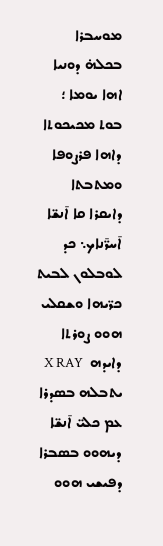ܡܘܚܒܪܐ ܒܟܠܗ̇ ܕܘܢܝܐ ܐܗܐ ܝܘܡܐ ؛ ܒܘܬ ܡܟܝܟܘܬܐ  ܕܐܗܐ ܦܪܨܘܦܐ ܘܡܬܒܬܐ ܕܐܝܩܪܐ ܩܐ ܐ̄ܢܫ̈ܐ ܐ̄ܚܪ̈̄ܢܐܟ܆ ܟܕ ܠܘܒܠܘܢ ܠܒܝܬ ܟܪ̈ܝܗܐ ܘܫܩܠܝ ܗܘܘ ܨܘܪܬܐ ܕܐܝܕܗ  X RAY
ܝܬܒܠܗ ܒܣܕܪܐ ܥܡ ܟܠܝ̈ ܐ̄ܢܫ̈ܐ ܕܝܗܘܘ ܒܣܒܪܐ ܕܦܝܫܝ ܗܘܘ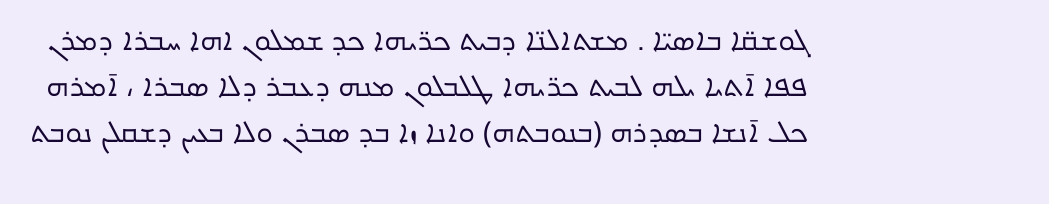ܓܘܫܩ̈ܐ ܒܐܣܝ̈ܐ . ܡܫܬܐܠܢ̈ܐ ܕܒܝܬ ܟܪ̈ܝܗܐ ܟܕ ܫܡܠܘܢ ܐܗܐ ܚܒܪܐ ܕܡܪܢ ܦܦܐ ܐ̄ܬܝܐ ܝܠܗ ܠܒܝܬ ܟܪ̈ܝܗܐ ܛܠܒܠܘܢ ܡܢܗ ܕܥܒܪ ܕܠܐ ܣܒܪܐ ، ܐ̄ܡܪܗ ܟܠ ܐ̄ܢܫܐ ܒܣܕܪܗ (ܒܢܘܒܬܗ) ܘܐܢܐ ܙܐ ܒܕ ܣܒܪܢ ܘܠܐ ܒܥܝܢ ܕܫܩܠܢ ܢܘܒܬ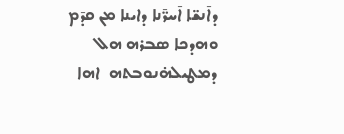ܕܐ̄ܢܫ̈ܐ ܐ̄ܚܪ̈̄ܢܐ ܕܐܝܢܐ ܡܢ ܩܕ̄ܡ ܘܗܕܟܐ ܣܒܪܗ ܗܠ ܕܡܛܝܠܗ̇ܢܘܒܬܗ  ܐܗܐ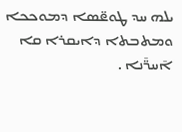ܝܠܗ ܚܕ ܛܘܧܣܐ ܕܡܘܟܟܐ ܘܡܬܒܬܐ ܕܐܝܩܪܐ ܩܐ ܐ̄ܚܪ̈̄ܢܐ .